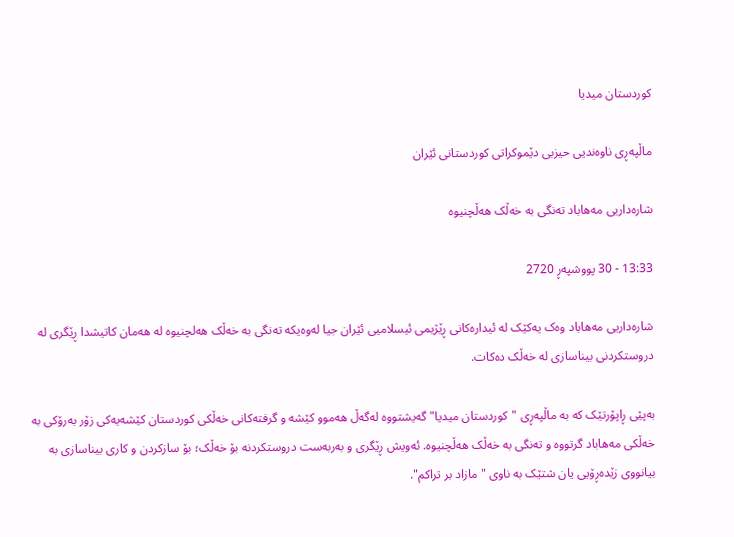کوردستان میدیا

ماڵپەڕی ناوەندیی حیزبی دێموکراتی کوردستانی ئێران

شارەداریی مەهاباد تەنگی بە خەڵک هەڵچنیوە

13:33 - 30 پووشپەڕ 2720

شارەداریی مەهاباد وەک یەکێک لە ئیدارەکانی ڕێژیمی ئیسلامیی ئێران جیا لەوەیکە تەنگی به خەڵک هەلچنیوە لە هەمان کاتیشدا ڕێگری لە دروستکردنی بیناسازی لە خەڵک دەکات.

بەپێی ڕاپۆرتێک کە بە ماڵپەڕی "کوردستان میدیا" گەیشتووە لەگەڵ هەموو کێشە و گرفتەکانی خەڵکی کوردستان کێشەیەکی زۆر بەرۆکی بە خەڵکی مەهاباد گرتووە و تەنگی بە خەڵک هەڵچنیوە. ئەویش ڕێگری و بەربەست دروستکردنە بۆ خەڵک؛ بۆ سازکردن و کاری بیناسازی بە بیانووی زێدەڕۆیی یان شتێک بە ناوی "مازاد بر تراکم".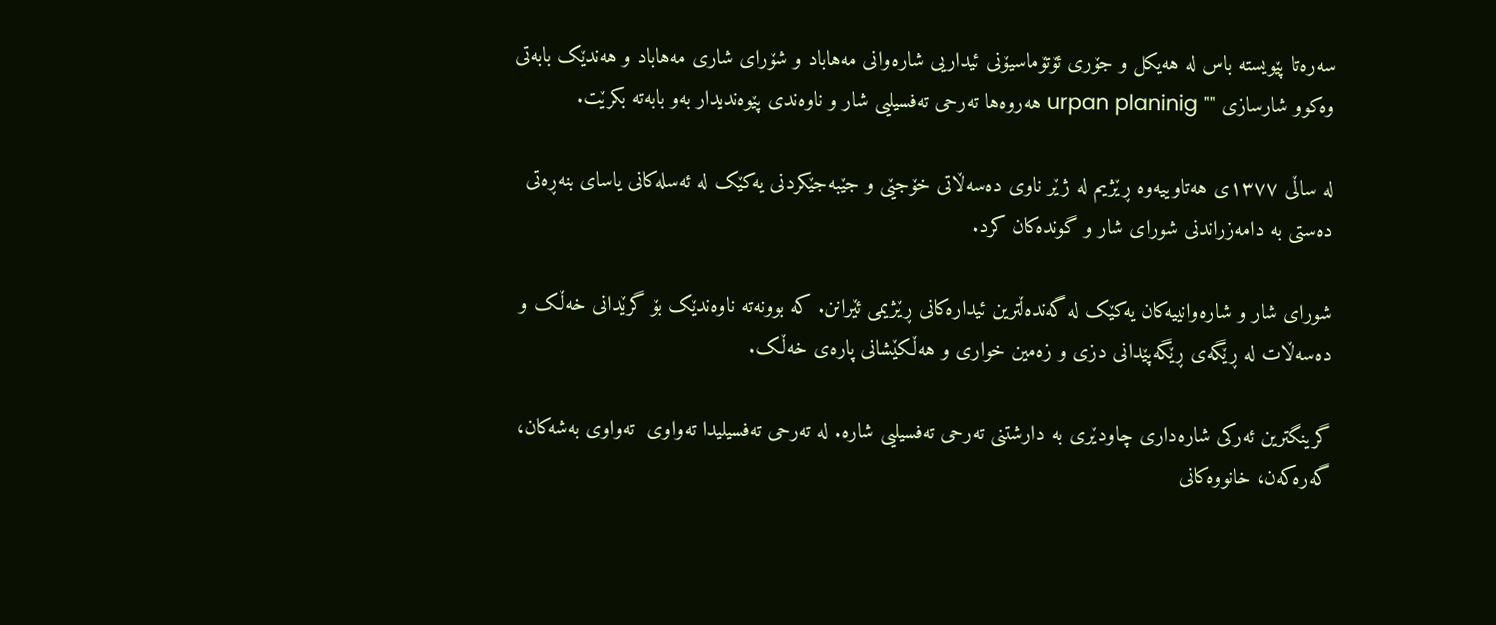سەرەتا پێویستە باس لە هەیکل و جۆری ئۆتۆماسیۆنی ئیداریی شارەوانی مەهاباد و شۆرای شاری مەهاباد و هەندێک بابەتی وەکوو شارسازی "" urpan planinig هەروەها تەرحی تەفسیلیی شار و ناوەندی پێوەندیدار بەو بابەته بکرێت.

لە ساڵی ١٣٧٧ی هەتاوییەوە ڕێژیم لە ژێر ناوی دەسەڵاتی خۆجێی و جێبەجێکردنی یەکێک لە ئەسلەکانی یاسای بنەڕەتی دەستی بە دامەزراندنی شورای شار و گوندەکان کرد.

شورای شار و شارەوانییەکان یەکێک لە گەندەڵترین ئیدارەکانی ڕێژیمی ئێرانن. کە بوونەتە ناوەندێک بۆ گرێدانی خەڵک و دەسەڵات لە ڕێگەی ڕێگەپێدانی دزی و زەمین خواری و هەڵکێشانی پارەی خەڵک.

گرینگترین ئەرکی شارەداری چاودێری بە دارشتنی تەرحی تەفسیلیی شارە. لە تەرحی تەفسیلیدا تەواوی  تەواوی بەشەکان، گەرەکەن، خانووەکانی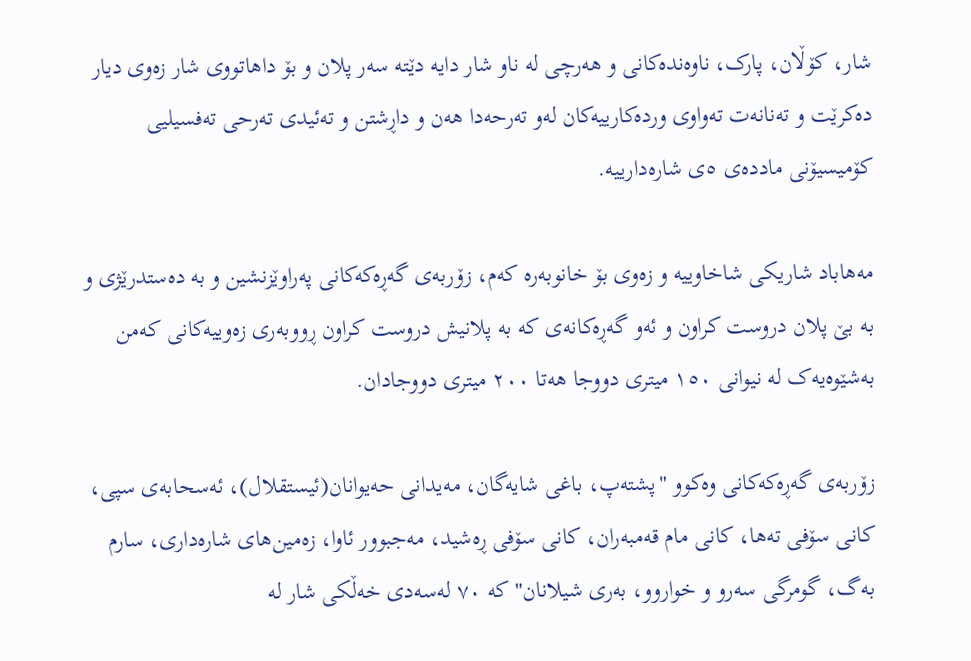شار، کۆڵان، پارک، ناوەندەکانی و هەرچی لە ناو شار دایە دێتە سەر پلان و بۆ داهاتووی شار زەوی دیار دەکرێت و تەنانەت تەواوی وردەکارییەکان لەو تەرحەدا هەن و داڕشتن و تەئیدی تەرحی تەفسیلیی کۆمیسیۆنی ماددەی ٥ی شارەدارییە.

مەهاباد شاریکی شاخاوییە و زەوی بۆ خانوبەرە کەم، زۆربەی گەڕەکەکانی پەراوێزنشین و بە دەستدرێژی و بە بێ پلان دروست کراون و ئەو گەڕەکانەی کە بە پلانیش دروست کراون ڕووبەری زەوییەکانی کەمن بەشێوەیەک لە نیوانی ١٥٠ میتری دووجا هەتا ٢٠٠ میتری دووجادان.

زۆربەی گەڕەکەکانی وەکوو "پشتەپ، باغی شایەگان، مەیدانی حەیوانان(ئیستقلال)، ئەسحابەی سپی، کانی سۆفی تەها، کانی مام قەمبەران، کانی سۆفی ڕەشید، مەجبوور ئاوا، زەمین‌های شارەداری، سارم بەگ، گومرگی سەرو و خواروو، بەری شیلانان" کە ٧٠ لەسەدی خەڵکی شار لە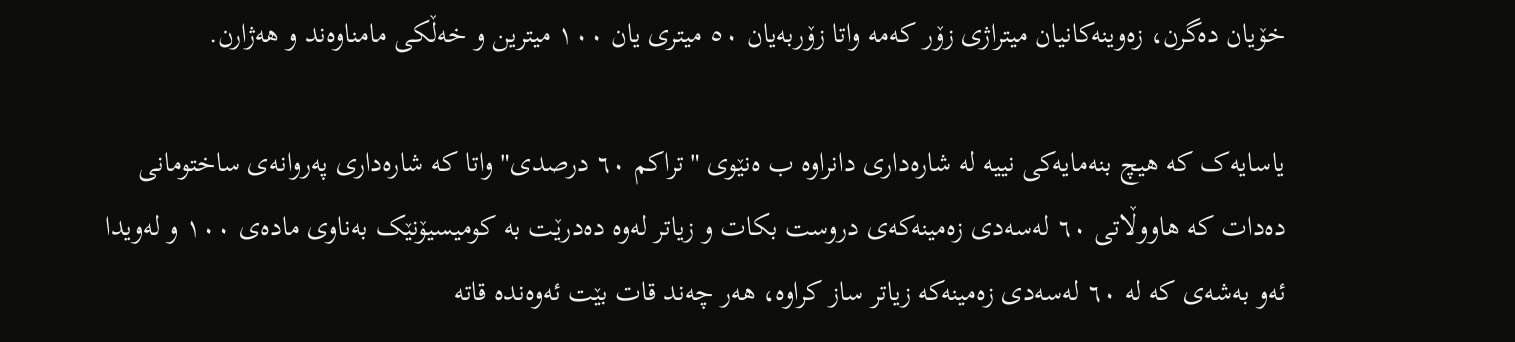خۆیان دەگرن، زەوینەکانیان میتراژی زۆر کەمە واتا زۆربەیان ٥٠ میتری یان ١٠٠ میترین و خەڵکی مامناوەند و هەژارن.

یاسایەک کە هیچ بنەمایەکی نییە لە شارەداری دانراوە ب ەنێوی "تراکم ٦٠ درصدی" واتا کە شارەداری پەروانەی ساختومانی دەدات کە هاووڵاتی ٦٠ لەسەدی زەمینەکەی دروست بکات و زیاتر لەوە دەدرێت بە کومیسیۆنێک بەناوی مادەی ١٠٠ و لەویدا ئەو بەشەی کە لە ٦٠ لەسەدی زەمینەکە زیاتر ساز کراوە، هەر چەند قات بێت ئەوەندە قاتە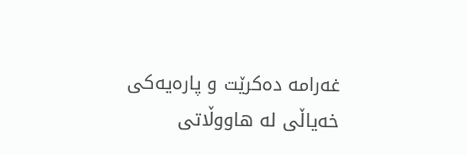غەرامە دەکرێت و پارەیەکی خەیاڵی لە هاووڵاتی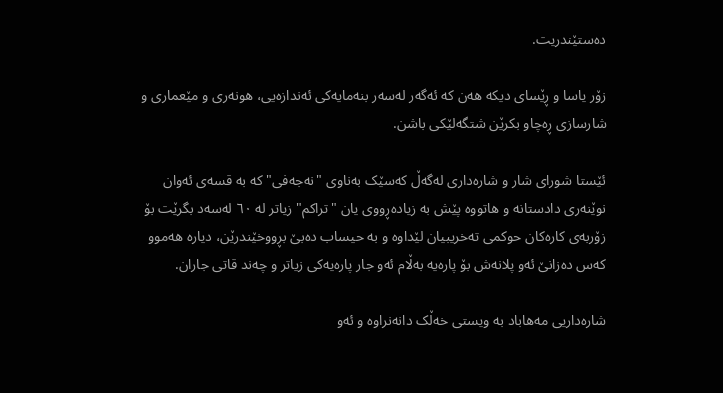دەستێندریت.

زۆر یاسا و ڕێسای دیکە هەن کە ئەگەر لەسەر بنەمایەکی ئەندازەیی، هونەری و مێعماری و شارسازی ڕەچاو بکرێن شتگەلێکی باشن.

ئێستا شورای شار و شارەداری لەگەڵ کەسێک بەناوی "نەجەفی" کە بە قسەی ئەوان نوێنەری دادستانە و هاتووە پێش بە زیادەڕووی یان "تراکم" زیاتر لە ٦٠ لەسەد بگرێت بۆ زۆربەی کارەکان حوکمی تەخریبیان لێداوە و بە حیساب دەبێ بڕووخێندرێن، دیارە هەموو کەس دەزانێ ئەو پلانەش بۆ پارەیە بەڵام ئەو جار پارەیەکی زیاتر و چەند قاتی جاران.

شارەداریی مەهاباد بە ویستی خەڵک دانەنراوە و ئەو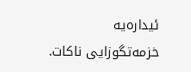ئیدارەیە خزمەتگوزایی ناکات.